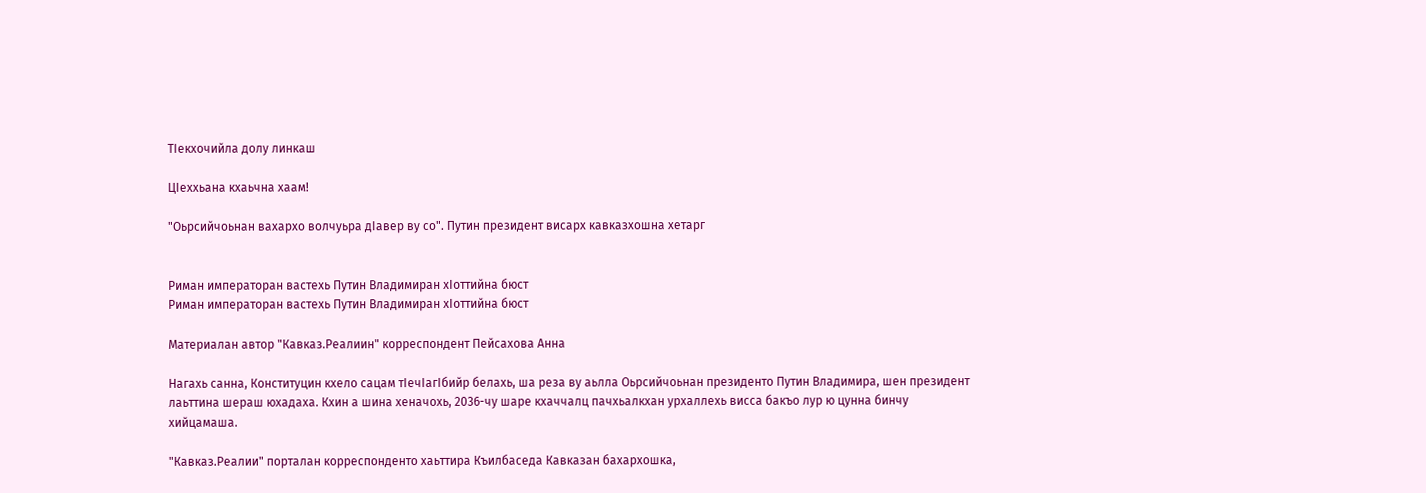ТIекхочийла долу линкаш

ЦIеххьана кхаьчна хаам!

"Оьрсийчоьнан вахархо волчуьра дIавер ву со". Путин президент висарх кавказхошна хетарг


Риман императоран вастехь Путин Владимиран хIоттийна бюст
Риман императоран вастехь Путин Владимиран хIоттийна бюст

Материалан автор "Кавказ.Реалиин" корреспондент Пейсахова Анна

Нагахь санна, Конституцин кхело сацам тIечIагIбийр белахь, ша реза ву аьлла Оьрсийчоьнан президенто Путин Владимира, шен президент лаьттина шераш юхадаха. Кхин а шина хеначохь, 2036-чу шаре кхаччалц пачхьалкхан урхаллехь висса бакъо лур ю цунна бинчу хийцамаша.

"Кавказ.Реалии" порталан корреспонденто хаьттира Къилбаседа Кавказан бахархошка,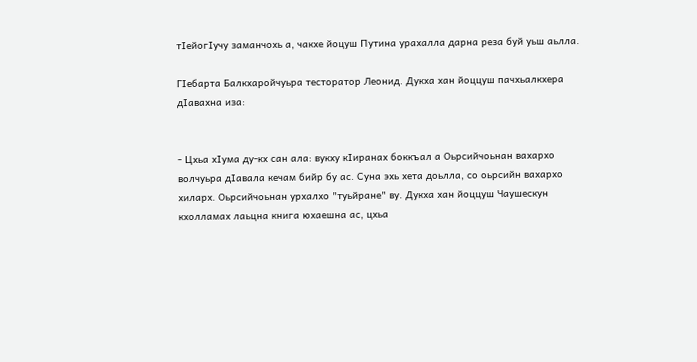тIейогIучу заманчохь а, чакхе йоцуш Путина урахалла дарна реза буй уьш аьлла.

ГIебарта Балкхаройчуьра тесторатор Леонид. Дукха хан йоццуш пачхьалкхера дIавахна иза:


- Цхьа хIума ду-кх сан ала: вукху кIиранах боккъал а Оьрсийчоьнан вахархо волчуьра дIавала кечам бийр бу ас. Суна эхь хета доьлла, со оьрсийн вахархо хиларх. Оьрсийчоьнан урхалхо "туьйране" ву. Дукха хан йоццуш Чаушескун кхолламах лаьцна книга юхаешна ас, цхьа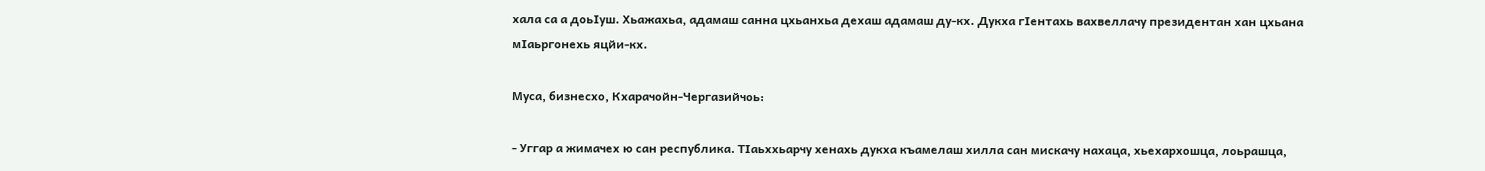хала са а доьIуш. Хьажахьа, адамаш санна цхьанхьа дехаш адамаш ду-кх. Дукха гIентахь вахвеллачу президентан хан цхьана мIаьргонехь яцйи-кх.

Муса, бизнесхо, Кхарачойн-Чергазийчоь:

- Уггар а жимачех ю сан республика. ТIаьххьарчу хенахь дукха къамелаш хилла сан мискачу нахаца, хьехархошца, лоьрашца,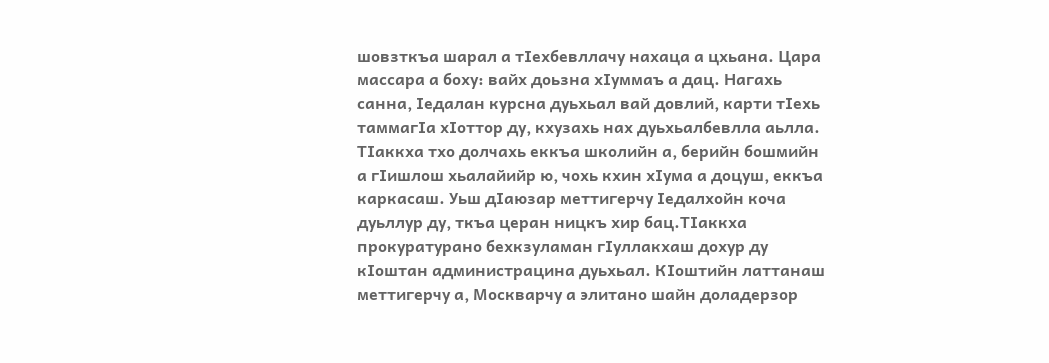шовзткъа шарал а тIехбевллачу нахаца а цхьана. Цара массара а боху: вайх доьзна хIуммаъ а дац. Нагахь санна, Iедалан курсна дуьхьал вай довлий, карти тIехь таммагIа хIоттор ду, кхузахь нах дуьхьалбевлла аьлла. ТIаккха тхо долчахь еккъа школийн а, берийн бошмийн а гIишлош хьалайийр ю, чохь кхин хIума а доцуш, еккъа каркасаш. Уьш дIаюзар меттигерчу Iедалхойн коча дуьллур ду, ткъа церан ницкъ хир бац.ТIаккха прокуратурано бехкзуламан гIуллакхаш дохур ду кIоштан администрацина дуьхьал. КIоштийн латтанаш меттигерчу а, Москварчу а элитано шайн доладерзор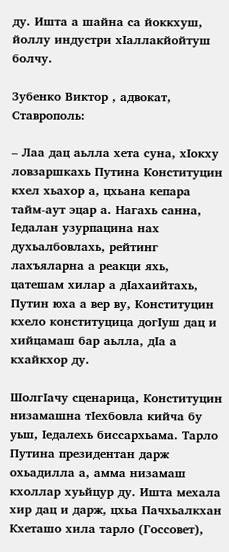ду. Ишта а шайна са йоккхуш, йоллу индустри хIаллакйойтуш болчу.

Зубенко Виктор , адвокат, Ставрополь:

– Лаа дац аьлла хета суна, хIокху ловзаршкахь Путина Конституцин кхел хьахор а, цхьана кепара тайм-аут эцар а. Нагахь санна, Iедалан узурпацина нах духьалбовлахь, рейтинг лахъяларна а реакци яхь, цатешам хилар а дIахаийтахь, Путин юха а вер ву, Конституцин кхело конституцица догIуш дац и хийцамаш бар аьлла, дIа а кхайкхор ду.

ШолгIачу сценарица, Конституцин низамашна тIехбовла кийча бу уьш, Iедалехь биссархьама. Тарло Путина президентан дарж охьадилла а, амма низамаш кхоллар хуьйцур ду. Ишта мехала хир дац и дарж, цхьа Пачхьалкхан Кхеташо хила тарло (Госсовет),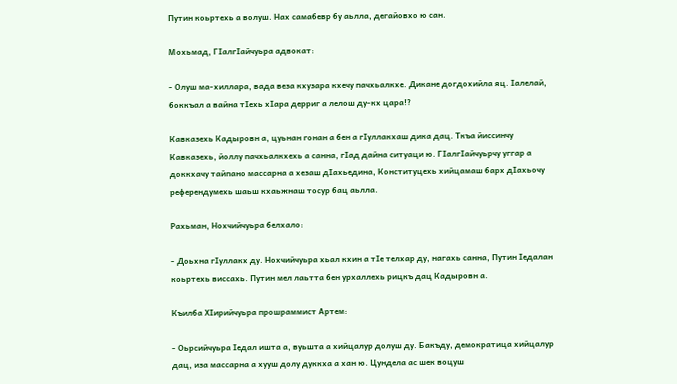Путин коьртехь а волуш. Нах самабевр бу аьлла, дегайовхо ю сан.

Мохьмад, ГIалгIайчуьра адвокат:

- Олуш ма-хиллара, вада веза кхузара кхечу пачхьалкхе. Дикане догдохийла яц. Iалелай, боккъал а вайна тIехь хIара дерриг а лелош ду-кх цара!?

Кавказехь Кадыровн а, цуьнан гонан а бен а гIуллакхаш дика дац. Ткъа йиссинчу Кавказехь, йоллу пачхьалкхехь а санна, гIад дайна ситуаци ю. ГIалгIайчуьрчу уггар а доккхачу тайпано массарна а хезаш дIахьедина, Конституцехь хийцамаш барх дIахьочу референдумехь шаьш кхаьжнаш тосур бац аьлла.

Рахьман, Нохчийчуьра белхало:

- Доьхна гIуллакх ду. Нохчийчуьра хьал кхин а тIе телхар ду, нагахь санна, Путин Iедалан коьртехь виссахь. Путин мел лаьтта бен урхаллехь рицкъ дац Кадыровн а.

Къилба ХIирийчуьра прошраммист Артем:

- Оьрсийчуьра Iедал ишта а, вуьшта а хийцалур долуш ду. Бакъду, демократица хийцалур дац, иза массарна а хууш долу дуккха а хан ю. Цундела ас шек воцуш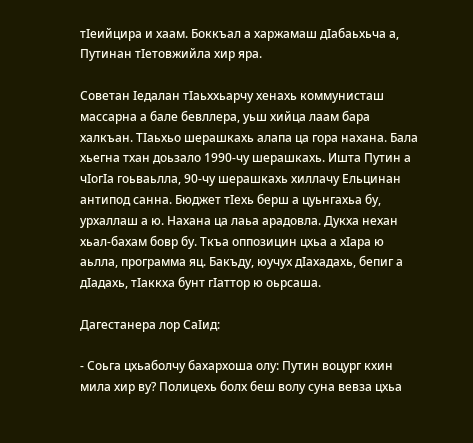тIеийцира и хаам. Боккъал а харжамаш дIабаьхьча а, Путинан тIетовжийла хир яра.

Советан Iедалан тIаьххьарчу хенахь коммунисташ массарна а бале бевллера, уьш хийца лаам бара халкъан. ТIаьхьо шерашкахь алапа ца гора нахана. Бала хьегна тхан доьзало 1990-чу шерашкахь. Ишта Путин а чIогIа гоьваьлла, 90-чу шерашкахь хиллачу Ельцинан антипод санна. Бюджет тIехь берш а цуьнгахьа бу, урхаллаш а ю. Нахана ца лаьа арадовла. Дукха нехан хьал-бахам бовр бу. Ткъа оппозицин цхьа а хIара ю аьлла, программа яц. Бакъду, юучух дIахадахь, бепиг а дIадахь, тIаккха бунт гIаттор ю оьрсаша.

Дагестанера лор СаIид:

- Соьга цхьаболчу бахархоша олу: Путин воцург кхин мила хир ву? Полицехь болх беш волу суна вевза цхьа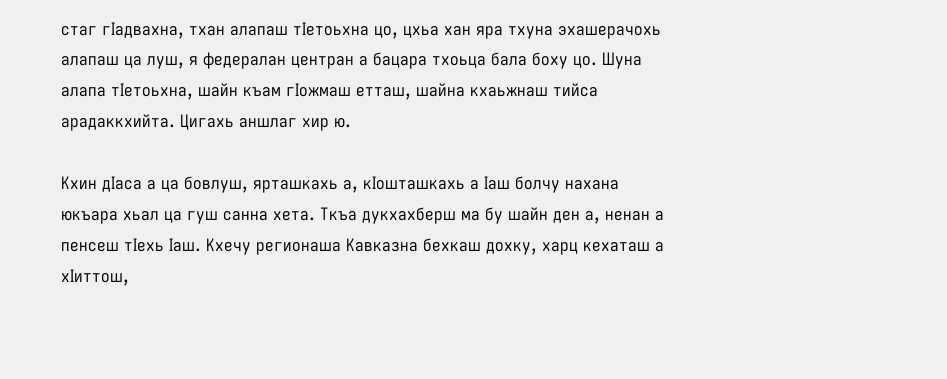стаг гIадвахна, тхан алапаш тIетоьхна цо, цхьа хан яра тхуна эхашерачохь алапаш ца луш, я федералан центран а бацара тхоьца бала боху цо. Шуна алапа тIетоьхна, шайн къам гIожмаш етташ, шайна кхаьжнаш тийса арадаккхийта. Цигахь аншлаг хир ю.

Кхин дIаса а ца бовлуш, ярташкахь а, кIошташкахь а Iаш болчу нахана юкъара хьал ца гуш санна хета. Ткъа дукхахберш ма бу шайн ден а, ненан а пенсеш тIехь Iаш. Кхечу регионаша Кавказна бехкаш дохку, харц кехаташ а хIиттош,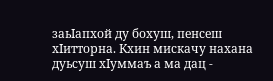заьIапхой ду бохуш, пенсеш хIитторна. Кхин мискачу нахана дуьсуш хIуммаъ а ма дац -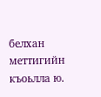белхан меттигийн къоьлла ю.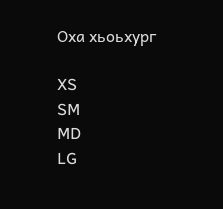Оха хьоьхург

XS
SM
MD
LG